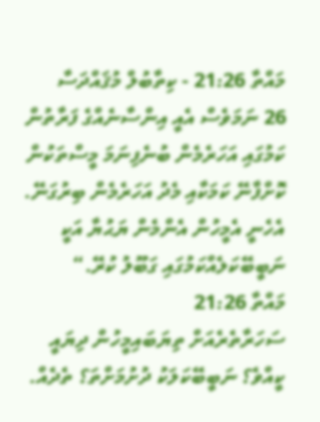މައްތާ 21:26 - ކިތާބުލް މުޤައްދަސާ
26 ނަމަވެސް އެއީ އިންސާނެއްގެ ފަރާތުން ކަމުގައި އަހަރެމެން ބުނެފިނަމަ މީސްތަކުން ކޮށްފާނޭ ކަމަކާއި މެދު އަހަރެމެން ބިރުގަނޭ. އެހެނީ އެމީހުން އެންމެން ޔަޙުޔާ އަކީ ނަބީބޭކަލެއްކަމުގައި ގަބޫލު ކުރޭ.“
މައްތާ 21:26
ސަހަރާތެރެއަށް ތިޔަބައިމީހުން ދިޔައީ ކީއްވެ؟ ނަބީބޭކަލަކު ދުށުމަށްތަ؟ ތެދެއް.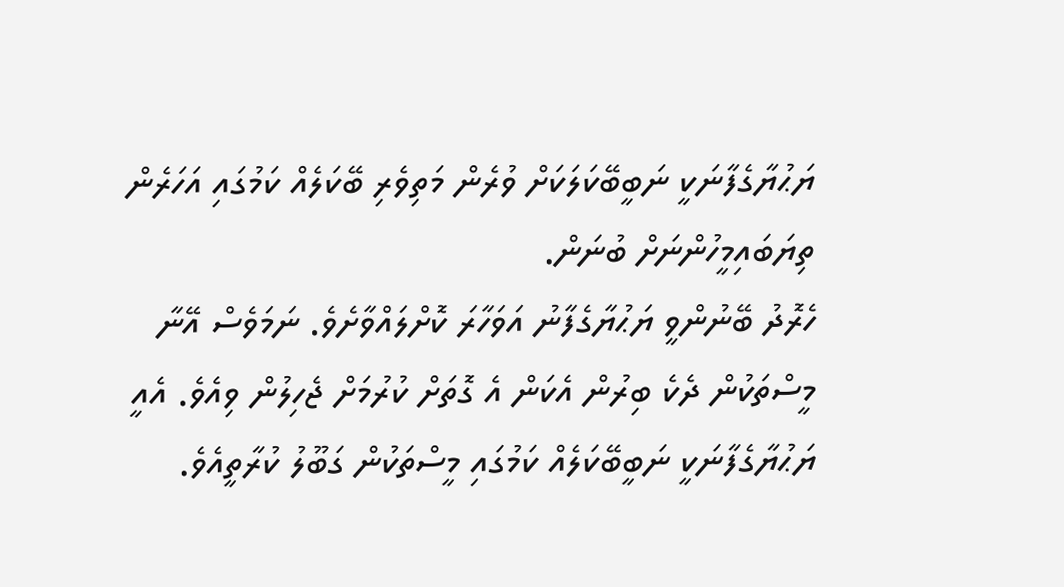ޔަޙުޔާގެފާނަކީ ނަބީބޭކަލަކަށް ވުރެން މަތިވެރި ބޭކަލެއް ކަމުގައި އަހަރެން ތިޔަބައިމީހުންނަށް ބުނަން.
ހެރޮދު ބޭނުންވީ ޔަޙުޔާގެފާނު އަވަހާރަ ކޮށްލައްވާށެވެ. ނަމަވެސް އޭނާ މީސްތަކުން ދެކެ ބިރުން އެކަން އެ ގޮތަށް ކުރުމަށް ޖެހިލުން ވިއެވެ. އެއީ ޔަޙުޔާގެފާނަކީ ނަބީބޭކަލެއް ކަމުގައި މީސްތަކުން ގަބޫލު ކުރާތީއެވެ.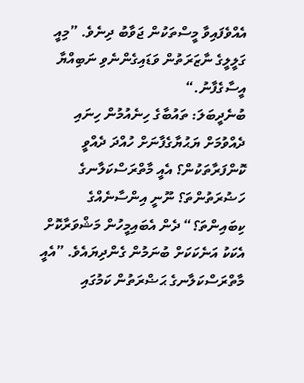އެއްވެފައިވާ މީސްތަކުން ޖަވާބު ދިނެވެ. ”މިއީ ގަލީލީގެ ނާޒަރަތުން ވަޑައިގެންނެވި ނަބިއްޔާ އީސާގެފާނު.“
ބުނެދީބަލަ: ތައުބާގެ ހިނެއުމުން ހިނައި ދެއްވުމަށް ޔަޙުޔާގެފާނަށް ހުއްދަ ދެއްވީ ކޮންފަރާތަކުން؟ އެއީ މާތްރަސްކަލާނގެ ހަޟުރަތުންތަ؟ ނޫނީ އިންސާނެއްގެ ކިބައިންތަ؟“ ދެން އެބައިމީހުން މަޝްވަރާކޮށް އެކަކު އަނެކަކަށް ބުނަމުން ގެންދިޔައެވެ. ”އެއީ މާތްރަސްކަލާނގެ ޙަޟްރަތުން ކަމުގައި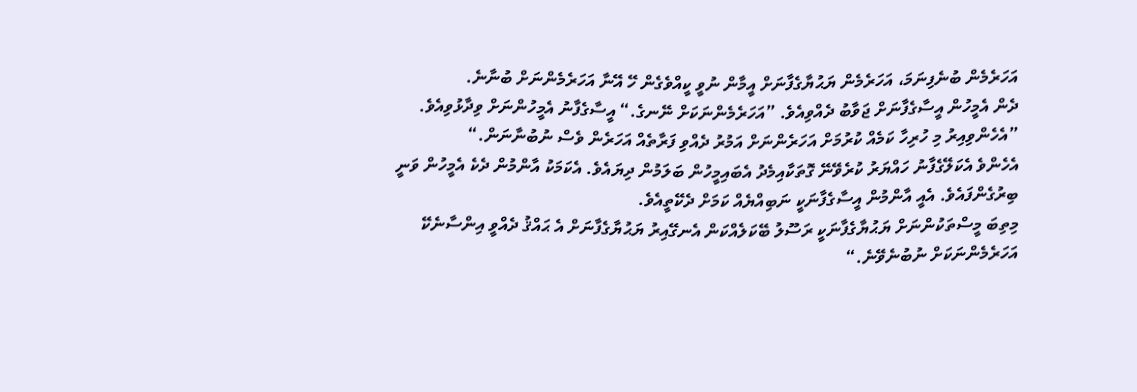އަހަރެމެން ބުނެފިނަމަ، އަހަރެމެން ޔަޙުޔާގެފާނަށް އީމާން ނުވީ ކީއްވެގެން ހޭ އޭނާ އަހަރެމެންނަށް ބުނާނެ.
ދެން އެމީހުން އީސާގެފާނަށް ޖަވާބު ދެއްވިއެވެ. ”އަހަރެމެންނަކަށް ނޭނގެ.“ އީސާގެފާނު އެމީހުންނަށް ވިދާޅުވިއެވެ. ”އެހެންވިއިރު މި ހުރިހާ ކަމެއް ކުރުމަށް އަހަރެންނަށް އަމުރު ދެއްވި ފަރާތެއް އަހަރެން ވެސް ނުބުނާނަން.“
އެހެންވެ އެކަލޭގެފާނު ހައްޔަރު ކުރެވޭނޭ ގޮތަކާއިމެދު އެބައިމީހުން ބަލަމުން ދިޔައެވެ. އެކަމަކު އާންމުން ދެކެ އެމީހުން ވަނީ ބިރުގެންފައެވެ. އެއީ އާންމުން އީސާގެފާނަކީ ނަބިއްޔެއް ކަމަށް ދެކޭތީއެވެ.
މިތިބަ މީސްތަކުންނަށް ޔަޙުޔާގެފާނަކީ ރަސޫލު ބޭކަލެއްކަން އެނގޭއިރު ޔަޙުޔާގެފާނަށް އެ ޙައްޤު ދެއްވީ އިންސާނެކޭ އަހަރެމެންނަކަށް ނުބުނެވޭނެ.“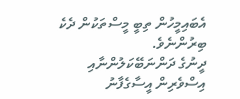އެބައިމީހުން ތިބީ މީސްތަކުން ދެކެ ބިރުންނެވެ.
ދީނުގެ ދަންނަބޭކަލުންނާއި އިސްވެރިން އީސާގެފާނު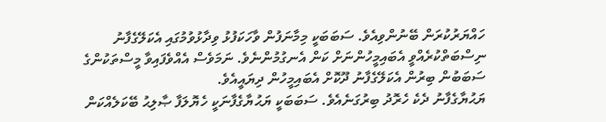ހައްޔަރުކުރަން ބޭނުންވިއެވެ. ސަބަބަކީ މިމާނަފުން ވާހަކަފުޅު ވިދާޅުވުމުގައި އެކަލޭގެފާނު ނިސްބަތްކުރެއްވީ އެބައިމީހުންނަށް ކަން އެނގުމުންނެވެ. ނަމަވެސް އެއްވެފައިވާ މީސްތަކުންގެ ސަބަބުން ބިރުން އެކަލޭގެފާނު ދޫކޮށް އެބައިމީހުން ދިޔައީއެވެ.
ޔަޙުޔާގެފާނު ދެކެ ހެރޮދު ބިރުގަނެއެވެ. ސަބަބަކީ ޔަޙުޔާގެފާނަކީ ހެޔޮލަފާ ޞާލިޙު ބޭކަލެއްކަން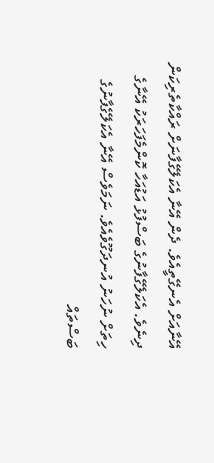އޭނާއަށް އެނގޭތީއެވެ. ދެން އޭނާ އެކަލޭގެފާނަށް ރައްކާތެރިކަން ދިނެވެ. އެކަލޭގެފާނުގެ ބަސްފުޅު އަޑުއަހާ ކޮންމެފަހަރަކު އޭނާގެ ހިތަށް ނުހަނު އުނދަގޫވެއެވެ. ނަމަވެސް އޭނާ އެކަލޭގެފާނުގެ ބަސްތައް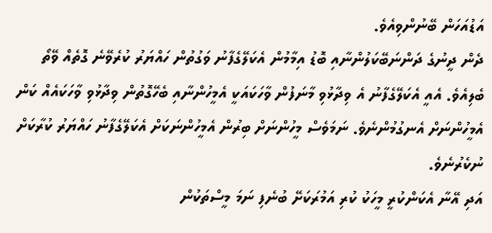އަޑުއަހަން ބޭނުންވިއެވެ.
ދެން ދީނުގެ ދަންނަބޭކަލުންނާއި ބޮޑު އިމާމުން އެކަލޭގެފާނު ވަގުތުން ހައްޔަރު ކުރެވޭނެ ގޮތެއް ވޭތޯ ބެލިއެވެ. އެއީ އެކަލޭގެފާނު އެ ވިދާޅުވި މާނަފުން ވާހަކައަކީ އެމީހުންނާއި ބެހޭގޮތުން ވިދާޅުވި ވާހަކައެއް ކަން އެމީހުންނަށް އެނގުމުންނެވެ. ނަމަވެސް މީހުންނަށް ބިރުން އެމީހުންނަކަށް އެކަލޭގެފާނު ހައްޔަރު ކުރާކަށް ނުކެރުނެވެ.
އަދި އޭނާ އެކަންކުރީ މީހަކު ކުރި އަމުރަކަށޭ ބުނެފި ނަމަ މީސްތަކުން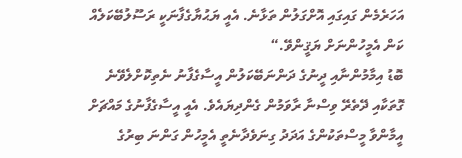އަހަރެމެން ގައިގައި އޮށްގަލުން ތަޅާނެ. އެއީ ޔަޙުޔާގެފާނަކީ ރަސޫލުބޭކަލެއް ކަން އެމީހުންނަށް ޔަޤީންވޭ.“
ބޮޑު އިމާމުންނާއި ދީނުގެ ދަންނަބޭކަލުން އީސާގެފާނު ނެތިކޮށްލެވޭނެ ގޮތަކާއި ދޭތެރޭ ވިސްނާ ރާވަމުން ގެންދިޔައެވެ. އެއީ އީސާގެފާނުގެ މައްޗަށް އީމާންވާ މީސްތަކުންގެ އަދަދު ގިނަވެދާނެތީ އެމީހުން ގަންނަ ބިރުގެ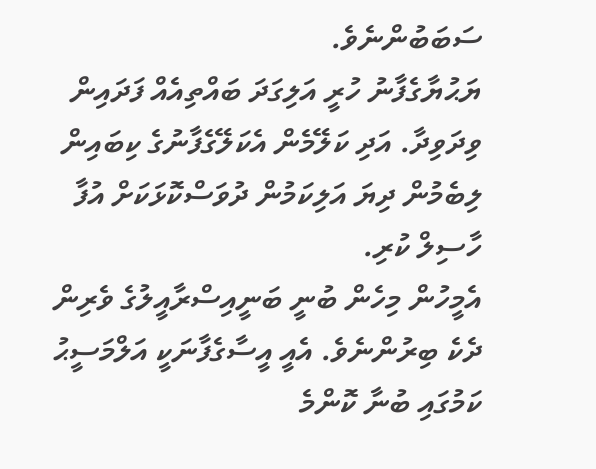ސަބަބުންނެވެ.
ޔަޙުޔާގެފާނު ހުރީ އަލިގަދަ ބައްތިއެއް ފަދައިން ވިދަވިދާ. އަދި ކަލޭމެން އެކަލޭގެފާނުގެ ކިބައިން ލިބެމުން ދިޔަ އަލިކަމުން ދުވަސްކޮޅަކަށް އުފާ ހާސިލް ކުރި.
އެމީހުން މިހެން ބުނީ ބަނީއިސްރާއީލުގެ ވެރިން ދެކެ ބިރުންނެވެ. އެއީ އީސާގެފާނަކީ އަލްމަސީޙު ކަމުގައި ބުނާ ކޮންމެ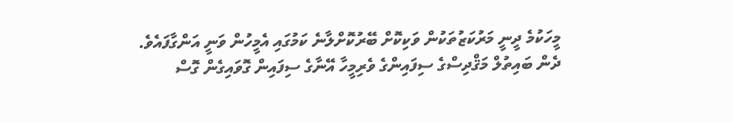މީހަކުމެ ދީނީ މަރުކަޒުތަކުން ވަކިކޮށް ބޭރުކޮށްލާނެ ކަމުގައި އެމީހުން ވަނީ އަންގާފައެވެ.
ދެން ބައިތުލް މަޤްދިސްގެ ސިފައިންގެ ވެރިމީހާ އޭނާގެ ސިފައިން ގޮވައިގެން ގޮސް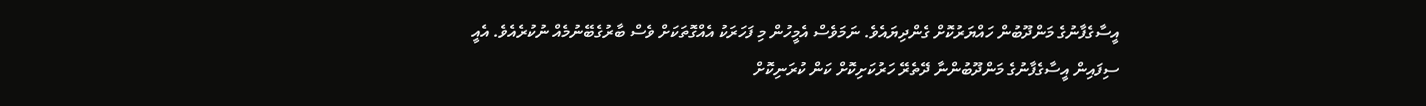އީސާގެފާނުގެ މަންދޫބުން ހައްޔަރުކޮށް ގެންދިޔައެވެ. ނަމަވެސް އެމީހުން މި ފަހަރަކު އެއްގޮތަކަށް ވެސް ބާރުގެބޭނުމެއް ނުކުރެއެވެ. އެއީ ސިފައިން އީސާގެފާނުގެ މަންދޫބުންނާ ދޭތެރޭ ހަރުކަށިކޮށް ކަން ކުރަނިކޮށް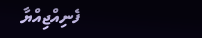ފެނިއްޖިއްޔާ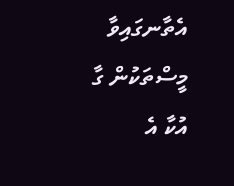އެތާނގައިވާ މީސްތަކުން ގާ އުކާ އެ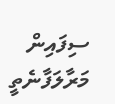ސިފައިން މަރާލަފާނެތީ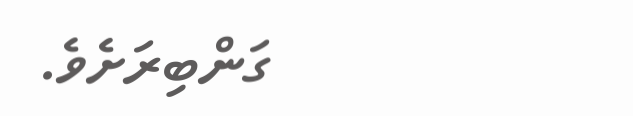ގަންބިރަށެވެ.